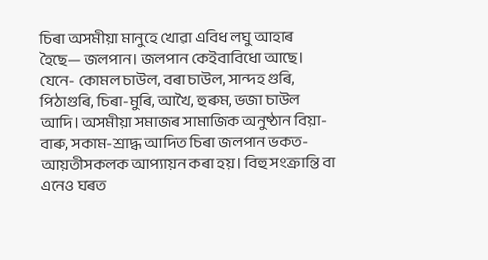চিৰা অসমীয়া মানুহে খোৱা এবিধ লঘু আহাৰ হৈছে— জলপান। জলপান কেইবাবিধো আছে। যেনে- কোমল চাউল, বৰা চাউল, সান্দহ গুৰি, পিঠাগুৰি, চিৰা-মুৰি, আখৈ, হুৰুম, ভজা চাউল আদি। অসমীয়া সমাজৰ সামাজিক অনুষ্ঠান বিয়া-বাৰু, সকাম-শ্ৰাদ্ধ আদিত চিৰা জলপান ভকত-আয়তীসকলক আপ্যায়ন কৰা হয়। বিহু সংক্ৰান্তি বা এনেও ঘৰত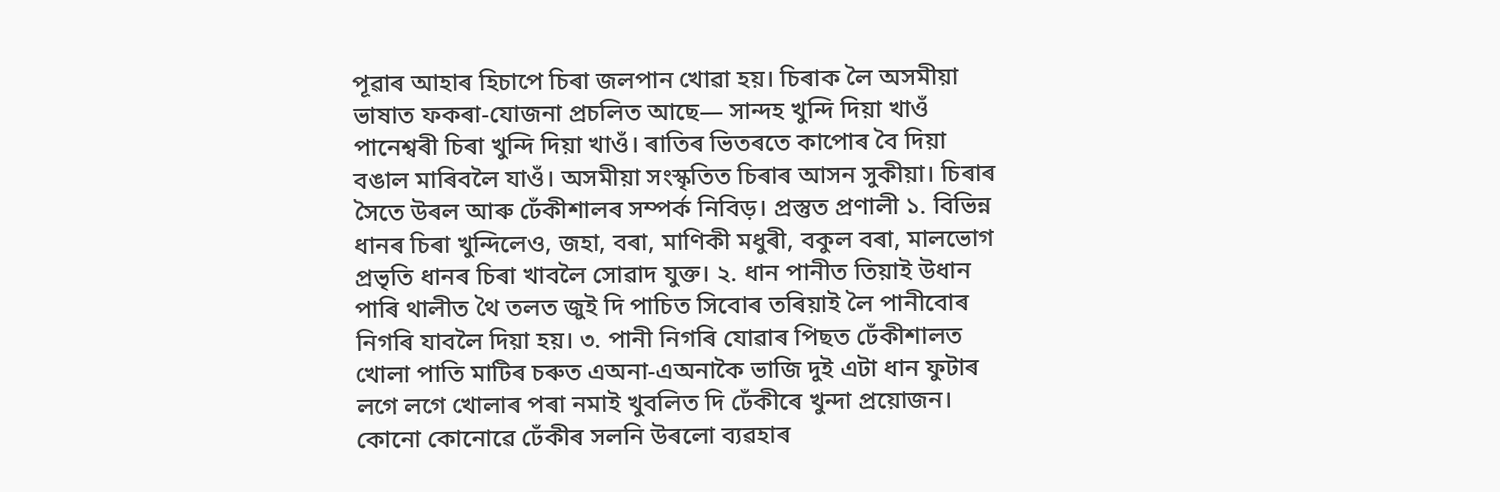পূৱাৰ আহাৰ হিচাপে চিৰা জলপান খোৱা হয়। চিৰাক লৈ অসমীয়া ভাষাত ফকৰা-যোজনা প্ৰচলিত আছে— সান্দহ খুন্দি দিয়া খাওঁ পানেশ্বৰী চিৰা খুন্দি দিয়া খাওঁ। ৰাতিৰ ভিতৰতে কাপোৰ বৈ দিয়া বঙাল মাৰিবলৈ যাওঁ। অসমীয়া সংস্কৃতিত চিৰাৰ আসন সুকীয়া। চিৰাৰ সৈতে উৰল আৰু ঢেঁকীশালৰ সম্পৰ্ক নিবিড়। প্ৰস্তুত প্ৰণালী ১. বিভিন্ন ধানৰ চিৰা খুন্দিলেও, জহা, বৰা, মাণিকী মধুৰী, বকুল বৰা, মালভোগ প্রভৃতি ধানৰ চিৰা খাবলৈ সোৱাদ যুক্ত। ২. ধান পানীত তিয়াই উধান পাৰি থালীত থৈ তলত জুই দি পাচিত সিবোৰ তৰিয়াই লৈ পানীবোৰ নিগৰি যাবলৈ দিয়া হয়। ৩. পানী নিগৰি যোৱাৰ পিছত ঢেঁকীশালত খোলা পাতি মাটিৰ চৰুত এঅনা-এঅনাকৈ ভাজি দুই এটা ধান ফুটাৰ লগে লগে খোলাৰ পৰা নমাই খুবলিত দি ঢেঁকীৰে খুন্দা প্রয়োজন। কোনো কোনোৱে ঢেঁকীৰ সলনি উৰলো ব্যৱহাৰ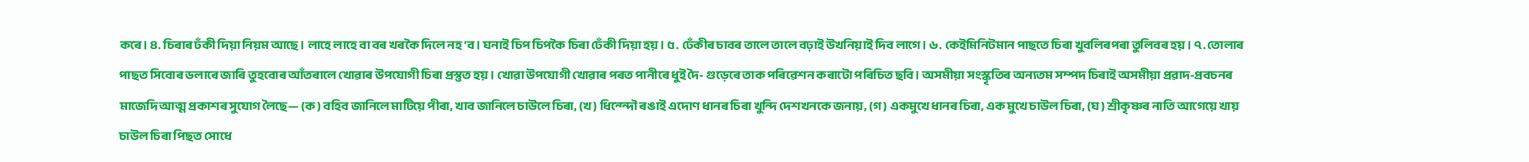কৰে। ৪. চিৰাৰ ঢঁকী দিয়া নিয়ম আছে। লাহে লাহে বা বৰ খৰকৈ দিলে নহ’ব। ঘনাই চিপ চিপকৈ চিৰা ঢেঁকী দিয়া হয়। ৫. ঢেঁকীৰ চাবৰ তালে তালে বঢ়াই উখনিয়াই দিব লাগে। ৬. কেইমিনিটমান পাছতে চিৰা খুবলিৰপৰা তুলিবৰ হয়। ৭. তোলাৰ পাছত সিবোৰ ডলাৰে জাৰি তুহবোৰ আঁতৰালে খোৱাৰ উপযোগী চিৰা প্ৰস্তুত হয়। খোৱা উপযোগী খোৱাৰ পৰত পানীৰে ধুই দৈ- গুড়েৰে তাক পৰিৱেশন কৰাটো পৰিচিত ছবি। অসমীয়া সংস্কৃতিৰ অন্যতম সম্পদ চিৰাই অসমীয়া প্ৰৱাদ-প্রবচনৰ মাজেদি আত্ম প্ৰকাশৰ সুযোগ লৈছে— (ক) বহিব জানিলে মাটিয়ে পীৰা, খাব জানিলে চাউলে চিৰা, (খ) ধিন্ন্দৌ ৰঙাই এদোণ ধানৰ চিৰা খুন্দি দেশখনকে জনায়, (গ) একমুখে ধানৰ চিৰা, এক মুখে চাউল চিৰা, (ঘ) শ্রীকৃষ্ণৰ নাতি আগেয়ে খায় চাউল চিৰা পিছত সোধে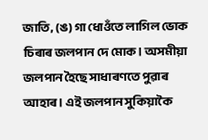জাতি, (ঙ) গা ধোওঁতে লাগিল ভোক চিৰাৰ জলপান দে মোক। অসমীয়া জলপান হৈছে সাধাৰণতে পুৱাৰ আহাৰ। এই জলপান সুকিয়াকৈ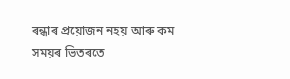ৰন্ধাৰ প্ৰয়োজন নহয় আৰু কম সময়ৰ ভিতৰতে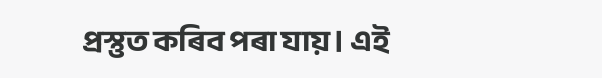প্ৰস্তুত কৰিব পৰা যায়। এই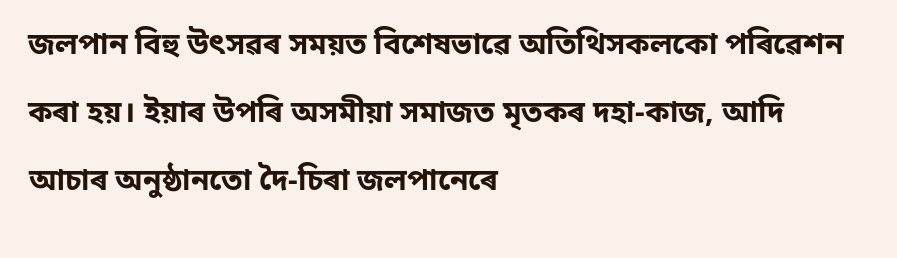জলপান বিহু উৎসৱৰ সময়ত বিশেষভাৱে অতিথিসকলকো পৰিৱেশন কৰা হয়। ইয়াৰ উপৰি অসমীয়া সমাজত মৃতকৰ দহা-কাজ, আদি আচাৰ অনুষ্ঠানতো দৈ-চিৰা জলপানেৰে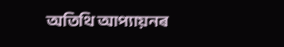অতিথি আপ্যায়নৰ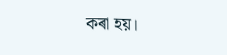কৰা হয়।